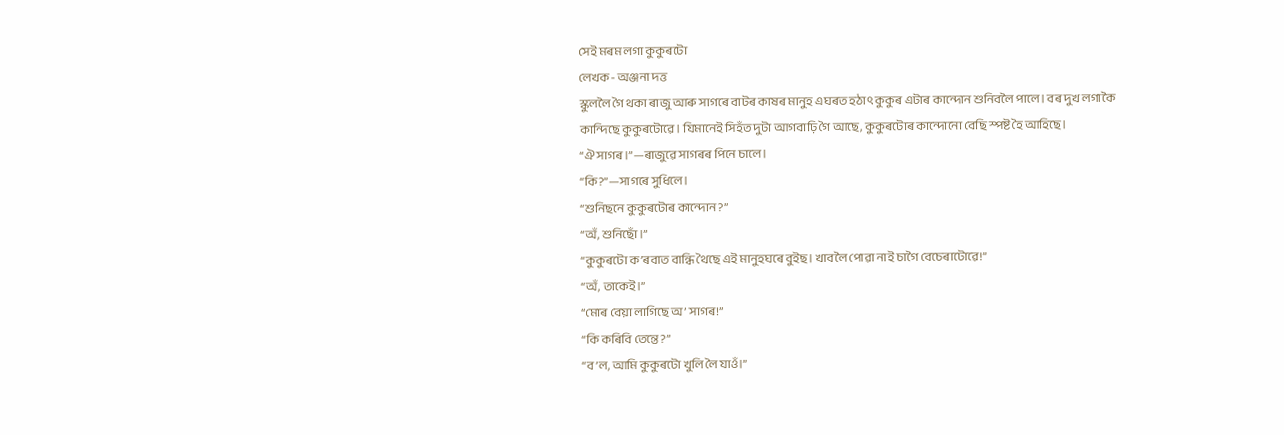সেই মৰম লগা কুকুৰটো
লেখক- অঞ্জনা দত্ত
স্কুললৈ গৈ থকা ৰাজু আৰু সাগৰে বাটৰ কাষৰ মানুহ এঘৰত হঠাৎ কুকুৰ এটাৰ কান্দোন শুনিবলৈ পালে। বৰ দুখ লগাকৈ কান্দিছে কুকুৰটোৱে। যিমানেই সিহঁত দুটা আগবাঢ়ি গৈ আছে, কুকুৰটোৰ কান্দোনো বেছি স্পষ্ট হৈ আহিছে।
“ঐ সাগৰ।”—ৰাজুৱে সাগৰৰ পিনে চালে।
“কি?”—সাগৰে সুধিলে।
“শুনিছনে কুকুৰটোৰ কান্দোন?”
“অঁ, শুনিছোঁ।”
“কুকুৰটো ক’ৰবাত বান্ধি থৈছে এই মানুহঘৰে বুইছ। খাবলৈ পোৱা নাই চাগৈ বেচেৰাটোৱে!”
“অঁ, তাকেই।”
“মোৰ বেয়া লাগিছে অ’ সাগৰ!”
“কি কৰিবি তেন্তে?”
“ব’ল, আমি কুকুৰটো খুলি লৈ যাওঁ।”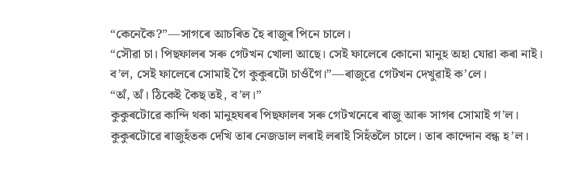“কেনেকৈ?”—সাগৰে আচৰিত হৈ ৰাজুৰ পিনে চালে।
“সৌৱা চা। পিছফালৰ সৰু গেটখন খোলা আছে। সেই ফালেৰে কোনো মানুহ অহা যোৱা কৰা নাই। ব’ল, সেই ফালেৰে সোমাই গৈ কুকুৰটো চাওঁগৈ।”—ৰাজুৱে গেটখন দেখুৱাই ক’লে।
“অঁ, অঁ। ঠিকেই কৈছ তই, ব’ল।”
কুকুৰটোৱে কান্দি থকা মানুহঘৰৰ পিছফালৰ সৰু গেটখনেৰে ৰাজু আৰু সাগৰ সোমাই গ’ল। কুকুৰটোৱে ৰাজুহঁতক দেখি তাৰ নেজডাল লৰাই লৰাই সিহঁতলৈ চালে। তাৰ কান্দোন বন্ধ হ’ল।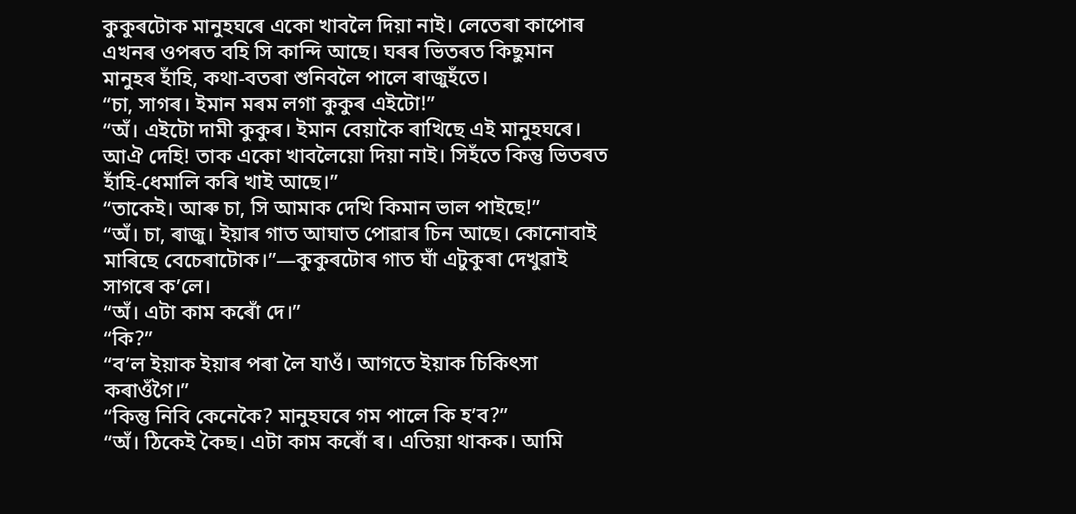কুকুৰটোক মানুহঘৰে একো খাবলৈ দিয়া নাই। লেতেৰা কাপোৰ এখনৰ ওপৰত বহি সি কান্দি আছে। ঘৰৰ ভিতৰত কিছুমান মানুহৰ হাঁহি, কথা-বতৰা শুনিবলৈ পালে ৰাজুহঁতে।
“চা, সাগৰ। ইমান মৰম লগা কুকুৰ এইটো!”
“অঁ। এইটো দামী কুকুৰ। ইমান বেয়াকৈ ৰাখিছে এই মানুহঘৰে। আঐ দেহি! তাক একো খাবলৈয়ো দিয়া নাই। সিহঁতে কিন্তু ভিতৰত হাঁহি-ধেমালি কৰি খাই আছে।”
“তাকেই। আৰু চা, সি আমাক দেখি কিমান ভাল পাইছে!”
“অঁ। চা, ৰাজু। ইয়াৰ গাত আঘাত পোৱাৰ চিন আছে। কোনোবাই মাৰিছে বেচেৰাটোক।”—কুকুৰটোৰ গাত ঘাঁ এটুকুৰা দেখুৱাই সাগৰে ক’লে।
“অঁ। এটা কাম কৰোঁ দে।”
“কি?”
“ব’ল ইয়াক ইয়াৰ পৰা লৈ যাওঁ। আগতে ইয়াক চিকিৎসা কৰাওঁগৈ।”
“কিন্তু নিবি কেনেকৈ? মানুহঘৰে গম পালে কি হ’ব?”
“অঁ। ঠিকেই কৈছ। এটা কাম কৰোঁ ৰ। এতিয়া থাকক। আমি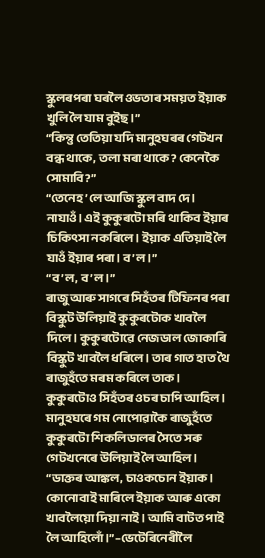স্কুলৰপৰা ঘৰলৈ ওভতাৰ সময়ত ইয়াক খুলি লৈ যাম বুইছ।”
“কিন্তু তেতিয়া যদি মানুহঘৰৰ গেটখন বন্ধ থাকে, তলা মৰা থাকে? কেনেকৈ সোমাবি?”
“তেনেহ’লে আজি স্কুল বাদ দে। নাযাওঁ। এই কুকুৰটো মৰি থাকিব ইয়াৰ চিকিৎসা নকৰিলে। ইয়াক এতিয়াই লৈ যাওঁ ইয়াৰ পৰা। ব’ল।”
“ব’ল, ব’ল।”
ৰাজু আৰু সাগৰে সিহঁতৰ টিফিনৰ পৰা বিস্কুট উলিয়াই কুকুৰটোক খাবলৈ দিলে। কুকুৰটোৱে নেজডাল জোকাৰি বিস্কুট খাবলৈ ধৰিলে। তাৰ গাত হাত থৈ ৰাজুহঁতে মৰম কৰিলে তাক। কুকুৰটোও সিহঁতৰ ওচৰ চাপি আহিল। মানুহঘৰে গম নোপোৱাকৈ ৰাজুহঁতে কুকুৰটো শিকলিডালৰ সৈতে সৰু গেটখনেৰে উলিয়াই লৈ আহিল।
“ডাক্তৰ আঙ্কল, চাওকচোন ইয়াক। কোনোবাই মাৰিলে ইয়াক আৰু একো খাবলৈয়ো দিয়া নাই। আমি বাটত পাই লৈ আহিলোঁ।”–ভেটেৰিনেৰীলৈ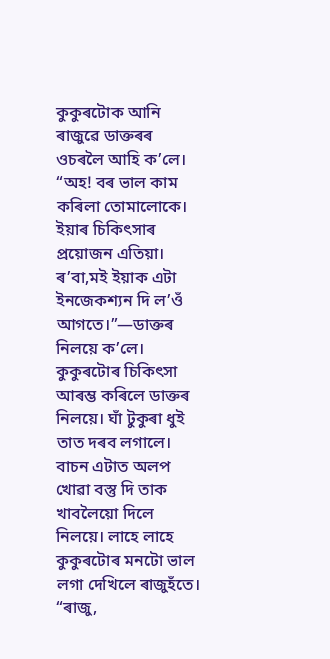কুকুৰটোক আনি ৰাজুৱে ডাক্তৰৰ ওচৰলৈ আহি ক’লে।
“অহ! বৰ ভাল কাম কৰিলা তোমালোকে। ইয়াৰ চিকিৎসাৰ প্ৰয়োজন এতিয়া। ৰ’বা,মই ইয়াক এটা ইনজেকশ্যন দি ল’ওঁ আগতে।”—ডাক্তৰ নিলয়ে ক’লে।
কুকুৰটোৰ চিকিৎসা আৰম্ভ কৰিলে ডাক্তৰ নিলয়ে। ঘাঁ টুকুৰা ধুই তাত দৰব লগালে। বাচন এটাত অলপ খোৱা বস্তু দি তাক খাবলৈয়ো দিলে নিলয়ে। লাহে লাহে কুকুৰটোৰ মনটো ভাল লগা দেখিলে ৰাজুহঁতে।
“ৰাজু,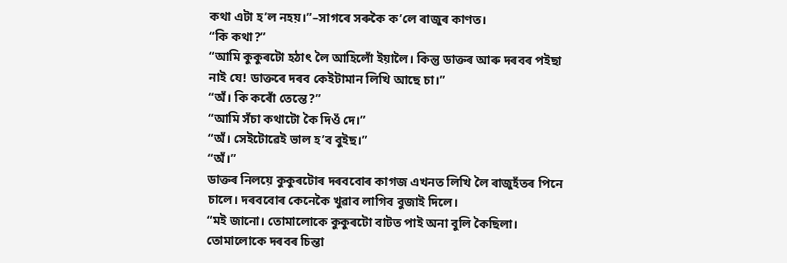কথা এটা হ’ল নহয়।”–সাগৰে সৰুকৈ ক’লে ৰাজুৰ কাণত।
“কি কথা?”
“আমি কুকুৰটো হঠাৎ লৈ আহিলোঁ ইয়ালৈ। কিন্তু ডাক্তৰ আৰু দৰবৰ পইছা নাই যে! ডাক্তৰে দৰব কেইটামান লিখি আছে চা।”
“অঁ। কি কৰোঁ তেন্তে?”
“আমি সঁচা কথাটো কৈ দিওঁ দে।”
“অঁ। সেইটোৱেই ভাল হ’ব বুইছ।”
“অঁ।”
ডাক্তৰ নিলয়ে কুকুৰটোৰ দৰববোৰ কাগজ এখনত লিখি লৈ ৰাজুহঁতৰ পিনে চালে। দৰববোৰ কেনেকৈ খুৱাব লাগিব বুজাই দিলে।
“মই জানো। তোমালোকে কুকুৰটো বাটত পাই অনা বুলি কৈছিলা। তোমালোকে দৰবৰ চিন্তা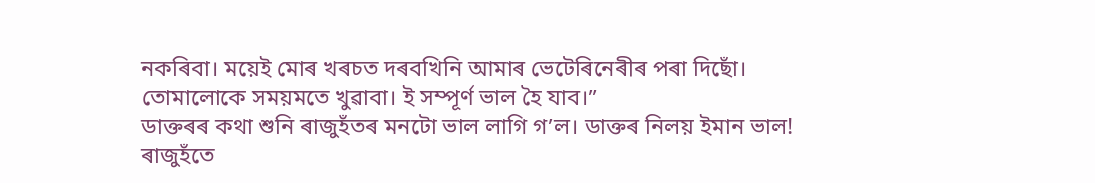নকৰিবা। ময়েই মোৰ খৰচত দৰবখিনি আমাৰ ভেটেৰিনেৰীৰ পৰা দিছোঁ। তোমালোকে সময়মতে খুৱাবা। ই সম্পূৰ্ণ ভাল হৈ যাব।”
ডাক্তৰৰ কথা শুনি ৰাজুহঁতৰ মনটো ভাল লাগি গ’ল। ডাক্তৰ নিলয় ইমান ভাল! ৰাজুহঁতে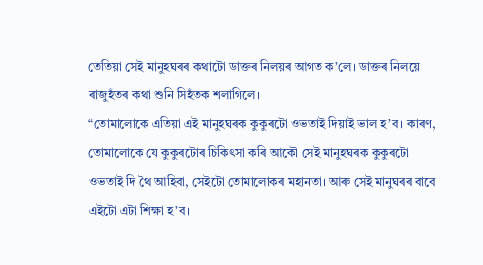তেতিয়া সেই মানুহঘৰৰ কথাটো ডাক্তৰ নিলয়ৰ আগত ক’লে। ডাক্তৰ নিলয়ে ৰাজুহঁতৰ কথা শুনি সিহঁতক শলাগিলে।
“তোমালোকে এতিয়া এই মানুহঘৰক কুকুৰটো ওভতাই দিয়াই ভাল হ’ব। কাৰণ, তোমালোকে যে কুকুৰটোৰ চিকিৎসা কৰি আকৌ সেই মানুহঘৰক কুকুৰটো ওভতাই দি থৈ আহিবা, সেইটো তোমালোকৰ মহানতা। আৰু সেই মানুঘৰৰ বাবে এইটো এটা শিক্ষা হ’ব।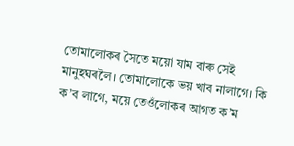তোমালোকৰ সৈতে ময়ো যাম বাৰু সেই মানুহঘৰলৈ। তোমালোকে ভয় খাব নালাগে। কি ক’ব লাগে, ময়ে তেওঁলোকৰ আগত ক’ম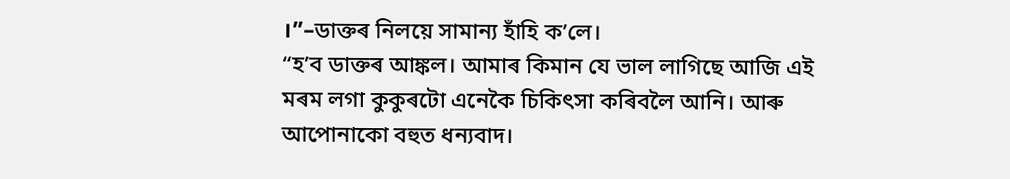।”–ডাক্তৰ নিলয়ে সামান্য হাঁহি ক’লে।
“হ’ব ডাক্তৰ আঙ্কল। আমাৰ কিমান যে ভাল লাগিছে আজি এই মৰম লগা কুকুৰটো এনেকৈ চিকিৎসা কৰিবলৈ আনি। আৰু আপোনাকো বহুত ধন্যবাদ।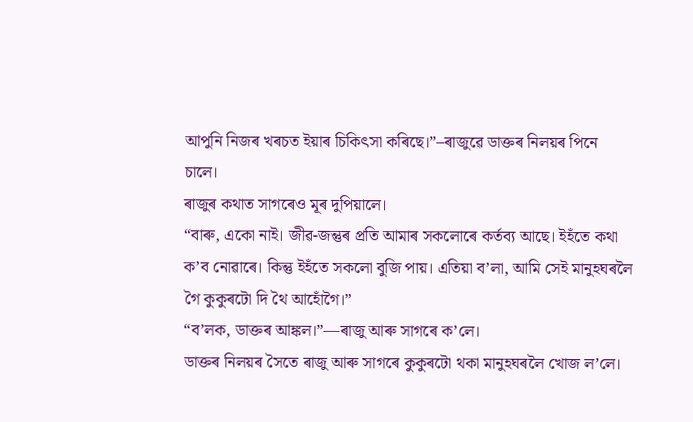আপুনি নিজৰ খৰচত ইয়াৰ চিকিৎসা কৰিছে।”–ৰাজুৱে ডাক্তৰ নিলয়ৰ পিনে চালে।
ৰাজুৰ কথাত সাগৰেও মূৰ দুপিয়ালে।
“বাৰু, একো নাই। জীৱ-জন্তুৰ প্ৰতি আমাৰ সকলোৰে কৰ্তব্য আছে। ইহঁতে কথা ক’ব নোৱাৰে। কিন্তু ইহঁতে সকলো বুজি পায়। এতিয়া ব’লা, আমি সেই মানুহঘৰলৈ গৈ কুকুৰটো দি থৈ আহোঁগৈ।”
“ব’লক, ডাক্তৰ আঙ্কল।”―ৰাজু আৰু সাগৰে ক’লে।
ডাক্তৰ নিলয়ৰ সৈতে ৰাজু আৰু সাগৰে কুকুৰটো থকা মানুহঘৰলৈ খোজ ল’লে।